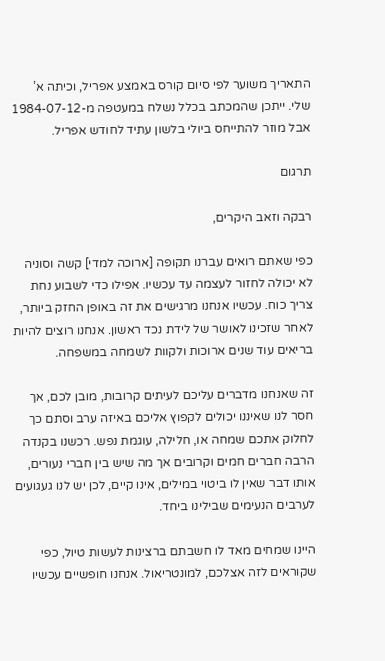התאריך משוער לפי סיום קורס באמצע אפריל, וכיתה א’ שלי. ייתכן שהמכתב בכלל נשלח במעטפה מ-1984-07-12 אבל מוזר להתייחס ביולי בלשון עתיד לחודש אפריל.

תרגום

רבקה וזאב היקרים,

כפי שאתם רואים עברנו תקופה [ארוכה למדי] קשה וסוניה לא יכולה לחזור לעצמה עד עכשיו. אפילו כדי לשבוע נחת צריך כוח. עכשיו אנחנו מרגישים את זה באופן החזק ביותר, לאחר שזכינו לאושר של לידת נכד ראשון. אנחנו רוצים להיות בריאים עוד שנים ארוכות ולקוות לשמחה במשפחה.

זה שאנחנו מדברים עליכם לעיתים קרובות, מובן לכם, אך חסר לנו שאיננו יכולים לקפוץ אליכם באיזה ערב וסתם כך לחלוק אתכם שמחה או, חלילה, עוגמת נפש. רכשנו בקנדה הרבה חברים חמים וקרובים אך מה שיש בין חברי נעורים, אותו דבר שאין לו ביטוי במילים, אינו קיים, לכן יש לנו געגועים לערבים הנעימים שבילינו ביחד.

היינו שמחים מאד לו חשבתם ברצינות לעשות טיול, כפי שקוראים לזה אצלכם, למונטריאול. אנחנו חופשיים עכשיו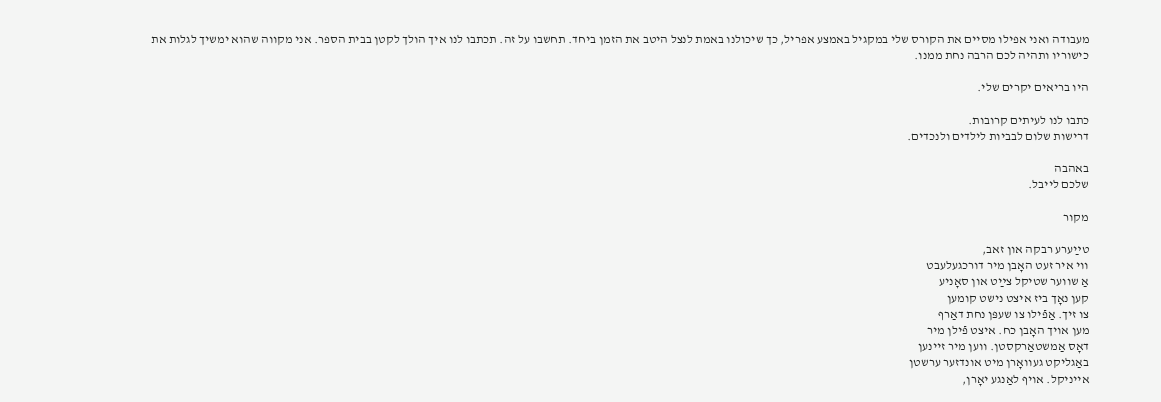מעבודה ואני אפילו מסיים את הקורס שלי במקגיל באמצע אפריל, כך שיכולנו באמת לנצל היטב את הזמן ביחד. תחשבו על זה. תכתבו לנו איך הולך לקטן בבית הספר. אני מקווה שהוא ימשיך לגלות את כישוריו ותהיה לכם הרבה נחת ממנו.

היו בריאים יקרים שלי.

כתבו לנו לעיתים קרובות.
דרישות שלום לבביות לילדים ולנכדים.

באהבה
שלכם לייבל.

מקור

טײַערע רבקה און זאב,
ווי איר זעט האׇבן מיר דורכגעלעבט
אַ שווער שטיקל צײַט און סאׇניע
קען נאׇך ביז איצט נישט קומען
צו זיך. אַפֿילו צו שעפּן נחת דאַרף
מען אויך האׇבן כח. איצט פֿילן מיר
דאׇס אַמשטאַרקסטן. ווען מיר זיינען
באַגליקט געוואׇרן מיט אונדזער ערשטן
אייניקל. אויף לאַנגע יאׇרן,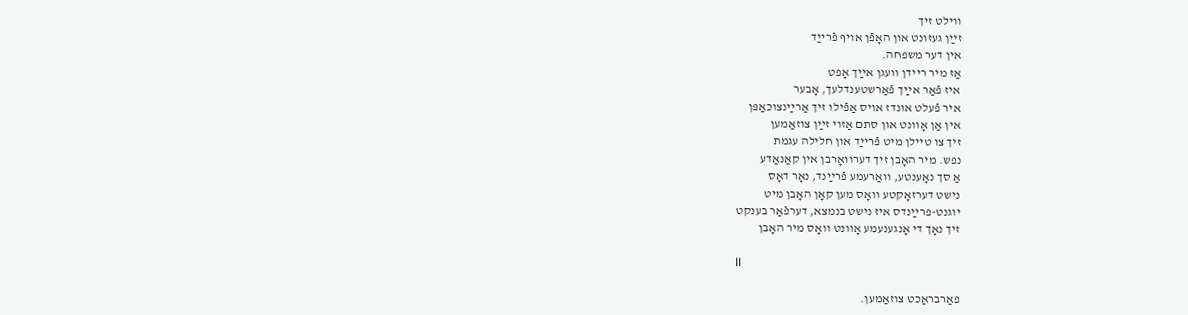ווילט זיך
זײַן געזונט און האׇפֿן אויף פֿרייַד
אין דער משפחה.
אַז מיר ריידן וועגן אײַך אׇפט
איז פֿאַר אײַך פֿאַרשטענדלעך, אׇבער
איר פֿעלט אונדז אויס אַפֿילו זיך אַרײַנצוכאַפּן
אין אַן אׇוונט און סתם אַזוי זײַן צוזאַמען
זיך צו טיילן מיט פֿרייַד און חלילה עגמת
נפש. מיר האׇבן זיך דערוואׇרבן אין קאַנאַדע
אַ סך נאׇענטע, וואַרעמע פֿרײַנד, נאׇר דאׇס
נישט דערזאׇקטע וואׇס מען קאׇן האׇבן מיט
יוגנט-פרײַנדס איז נישט בנמצא, דערפֿאַר בענקט
זיך נאׇך די אׇנגענעמע אׇוונט וואׇס מיר האׇבן

II

פאַרבראַכט צוזאַמען.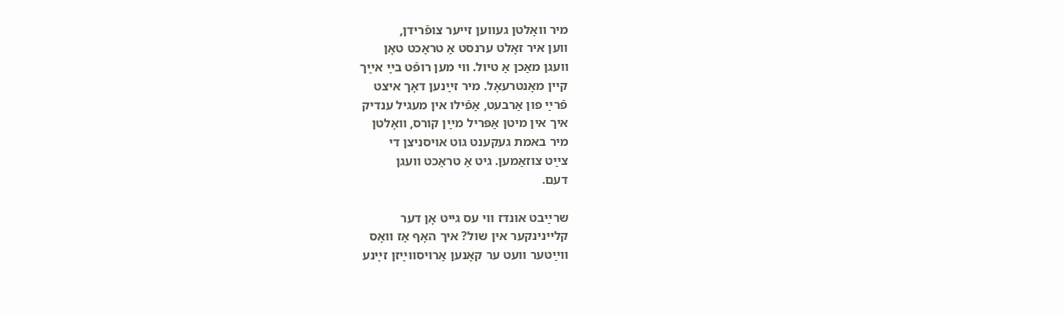מיר וואׇלטן געווען זייער צופֿרידן,
ווען איר זאׇלט ערנסט אַ טראַכט טאׇן
וועגן מאַכן אַ טיול. ווי מען רופֿט בײַ אײַך
קיין מאׇנטרעאׇל. מיר זײַנען דאׇך איצט
פֿרײַ פון אַרבעט, אַפֿילו אין מעגיל ענדיק
איך אין מיטן אַפּריל מײַן קורס, וואׇלטן
מיר באמת געקענט גוט אויסניצן די
צײַט צוזאַמען. גיט אַ טראַכט וועגן
דעם.

שרײַבט אונדז ווי עס גייט אׇן דער
קליינינקער אין שול? איך האׇף אַז וואׇס
ווײַטער וועט ער קאׇנען אַרויסווײַזן זײַנע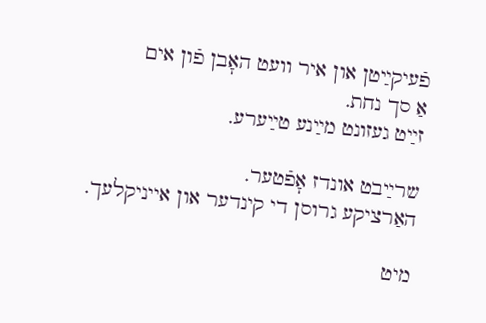פֿעיקײַטן און איר וועט האׇבן פֿון אים
אַ סך נחת.
זײַט געזונט מײַנע טײַערע.

שרײַבט אונדז אׇפֿטער.
האַרציקע גרוסן די קינדער און אייניקלעך.

מיט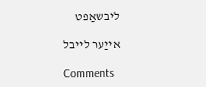ליבשאַפט

אייַער לייבל

Comments